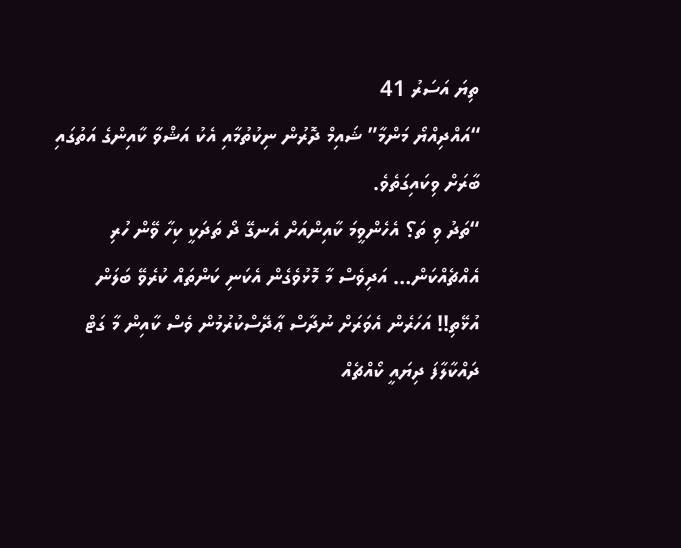ތިޔަ އަސަރު 41
“އައްދިއްޔޯ މަންމާ” ޝައިމް ދޮރުން ނިކުތުމާއި އެކު އަޝްވާ ކާއިންގެ އަތުގައި ބާރަށް ވިކައިގަތެވެ.
“ތަދު ވި ތަ؟ އެހެންވީމަ ކާއިންއަށް އެނގޭ ދޯ ތަދަކީ ކިހާ ވޭން ހުރި އެއްޗެއްކަން… އަދިވެސް މާ މޮޅުވެގެން އެކަނި ކަންތައް ކުރެވޭ ބަލަން އުޅޭތި!! އަހަރެން އެވަރަށް ނުދާސް ޢާދޭސްކުރުމުން ވެސް ކާއިން މާ ގަޓް ދައްކާލާފަ ދިޔައީ ކޯއްޗެއް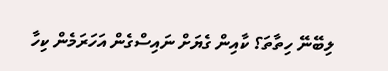ލިބޭނޭ ހިތާތަ؟ ކާއިން ގެޔަށް ނައިސްގެން އަހަރަމެން ކިހާ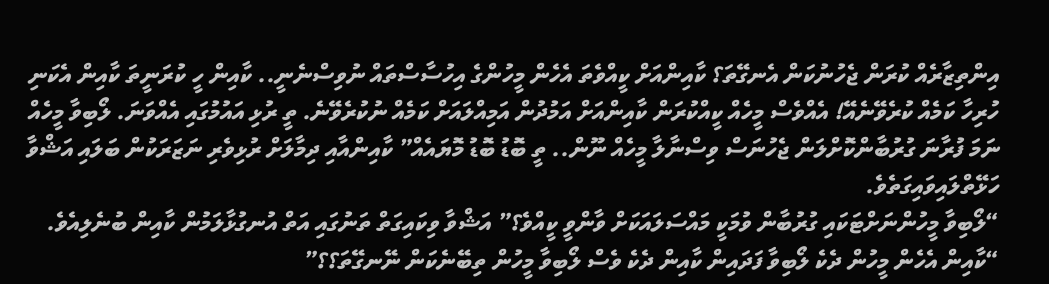އިންތިޒާރެއް ކުރަން ޖެހުނުކަން އެނގޭތަ؟ ކާއިންއަށް ކީއްވެތަ އެހެން މީހުންގެ އިހުސާސްތައް ނުވިސްނެނީ.. ކާއިން ހީ ކުރަނީތަ ކާއިން އެކަނި ހުރިހާ ކަމެއް ކުރެވޭނެއޭ! އެއްވެސް މީހެއް ކީއްކުރަން ކާއިންއަށް އަމުދުން އަމިއްލައަށް ކަމެއް ނުކުރެވޭނެ. ތީ ރުޅި އައުމުގައި އެއްވަނަ. ލޯބިވާ މީހެއް ނަމަ ފުރާނަ ގުރުބާންކޮށްލަން ޖެހުނަސް ވިސްނާލާ މީހެއް ނޫން.. ތީ ބޮޑު ބޮޑު މޮޔައެއް” ކާއިންއާއި ދިމާލަށް ރުޅިވެރި ނަޒަރަކުން ބަލައި އަޝްވާ ހަޅޭތްލައިވައިގަތެވެ.
“ލޯބިވާ މީހުންނަށްޓަކައި ގުރުބާން ވުމަކީ މައްސަލައަކަށް ވާންވީ ކީއްވެ؟” އަޝްވާ ވިކައިގަތް ތަނުގައި އަތް އުނގުޅާލަމުން ކާއިން ބުނެލިއެވެ.
“ކާއިން އެހެން މީހުން ދެކެ ލޯބިވާ ފަދައިން ކާއިން ދެކެ ވެސް ލޯބިވާ މީހުން ތިބޭނެކަން ނޭނގޭތަ؟؟”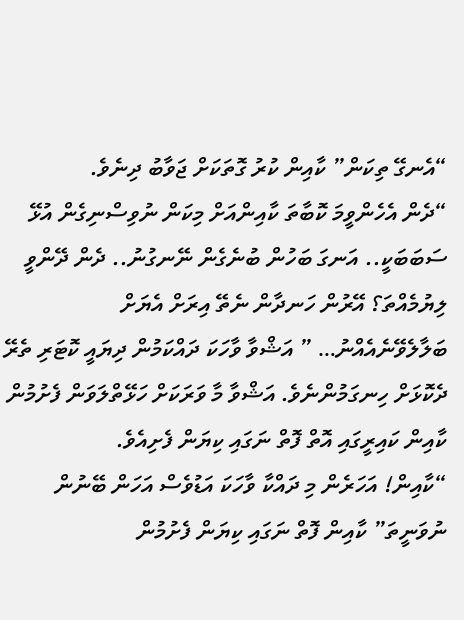“އެނގޭ ތިކަން” ކާއިން ކުރު ގޮތަކަށް ޖަވާބު ދިނެވެ.
“ދެން އެހެންވީމަ ކޮބާތަ ކާއިންއަށް މިކަން ނުވިސްނިގެން އުޅޭ ސަބަބަކީ.. އަނގަ ބަހުން ބުނެގެން ނޭނގުނު.. ދެން ދޭންވީ ލިޔުމެއްތަ؟ އޭރުން ހަނދާން ނެތޭ އިރަށް އެޔަށް ބަލާލެވޭނެއެއްނު… ” އަޝްވާ ވާހަކަ ދައްކަމުން ދިޔައީ ކޮޓަރި ތެރޭ ދެކޮޅަށް ހިނގަމުންނެވެ. އަޝްވާ މާ ވަރަކަށް ހަޅޭތްލަވަން ފެށުމުން ކާއިން ކައިރީގައި އޮތް ފޮތް ނަގައި ކިޔަން ފެށިއެވެ.
“ކާއިން! އަހަރެން މި ދައްކާ ވާހަކަ އަޑުވެސް އަހަން ބޭނުން ނުވަނީތަ” ކާއިން ފޮތް ނަގައި ކިޔަން ފެށުމުން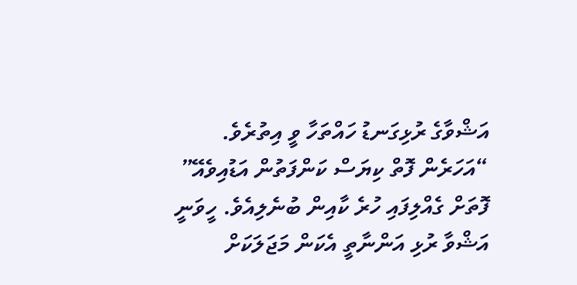އަޝްވާގެ ރުޅިގަނޑު ހައްތަހާ ވީ އިތުރެވެ.
“އަހަރެން ފޮތް ކިޔަސް ކަންފަތުން އަޑުއިވެއޭ” ފޮތަށް ގެއްލިފައި ހުރެ ކާއިން ބުނެލިއެވެ. ހީވަނީ އަޝްވާ ރުޅި އަންނާތީ އެކަން މަޖަލަކަށް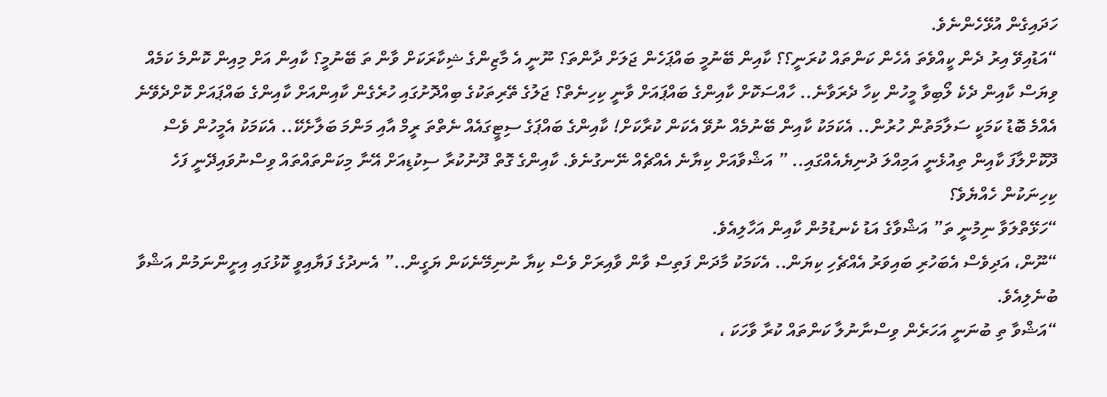ހަދައިގެން އުޅޭހެންނެވެ.
“އަޑުއިވޭ އިރު ދެން ކީއްވެތަ އެހެން ކަންތައް ކުރަނީ؟؟ ކާއިން ބޭނުމީ ބައްޕަހެން ޖަލަށް ދާންތަ؟ ނޫނީ އެ މާޒިންގެ ޝިކާރަކަށް ވާން ތަ ބޭނުމީ؟ ކާއިން އަށް މިއިން ކޮންމެ ކަމެއް ވިޔަސް ކާއިން ދެކެ ލޯބިވާ މީހުން ކިހާ ދެރަވާނެ.. ހާއްސަކޮށް ކާއިންގެ ބައްޕައަށް ވާނީ ކިހިނެތް؟ ޖަލުގެ ތޭރިތަކުގެ ބިއްދޮށުގައި ހުރެގެން ކާއިންއަށް ކާއިންގެ ބައްޕައަށް ކޮށްދެވޭނެ އެއްމެ ބޮޑު ކަމަކީ ސަލާމަތުން ހުރުން.. އެކަމަކު ކާއިން ބޭނުމެއް ނުވޭ އެކަން ކުރާކަށް! ކާއިންގެ ބައްޕަގެ ސިޓީގައެއް ނެތްތަ ރީމް އާއި މަންމަ ބަލާށެކޭ.. އެކަމަކު އެމީހުން ވެސް ދޫކޮށްލާފަ ކާއިން ތިއުޅެނީ އަމިއްލަ ދުނިޔެއެއްގައި.. ” އަޝްވާއަށް ކިޔާނެ އެއްޗެއް ނޭނގުނެވެ. ކާއިންގެ ގޮތް ދޫނުކުރާ ސިކުޑިއަށް އޭނާ މިކަންތައްތައް ވިސްނުވައިދޭނީ ފަހެ ކިހިނަކުން ހެއްޔެވެ؟
“ހަޅޭތްލަވާ ނިމުނީ ތަ” އަޝްވާގެ އަޑު ކެނޑުމުން ކާއިން އަހާލިއެވެ.
“ނޫން، އަދިވެސް އެބަހުރި ބައިވަރު އެއްޗެހި ކިޔަން.. އެކަމަކު މާދަން ފަތިސް ވާން ވާއިރަށް ވެސް ކިޔާ ނުނިމޭނެކަން ޔަގީން..” އެނދުގެ ފަޔާއިވީ ކޮޅުގައި އިށީންނަމުން އަޝްވާ ބުނެލިއެވެ.
“އަޝްވާ ތި ބުނަނީ އަހަރެން ވިސްނާނުލާ ކަންތައް ކުރާ ވާހަކަ ،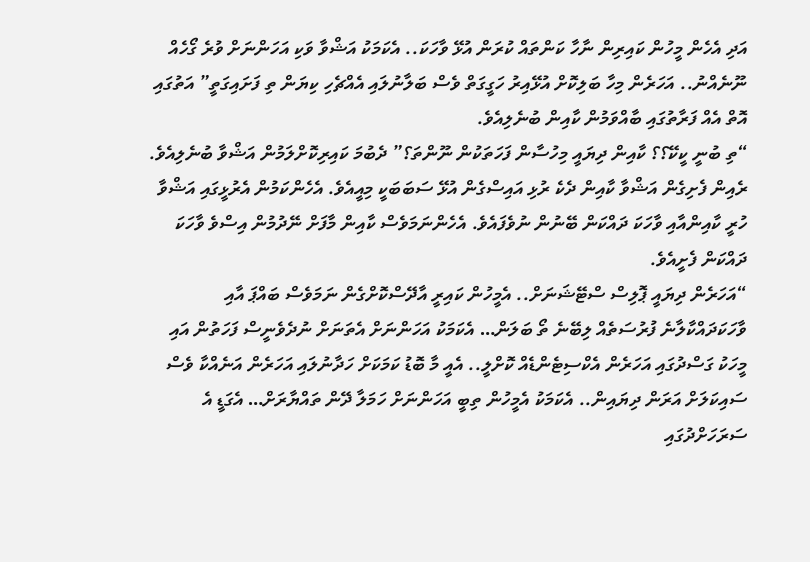އަދި އެހެން މީހުން ކައިރިން ނާހާ ކަންތައް ކުރަން އުޅޭ ވާހަކަ.. އެކަމަކު އަޝްވާ ވަކި އަހަންނަށް ވުރެ ގޯހެއް ނޫނެއްނު.. އަހަރެން މިހާ ބަލިކޮށް އުޅޭއިރު ހަގީގަތް ވެސް ބަލާނުލައި އެއްޗެހި ކިޔަން ތި ފަށައިގަތީ” އަތުގައި އޮތް އެއް ފަރާތުގައި ބާއްވަމުން ކާއިން ބުނެލިއެވެ.
“ތި ބުނީ ކީކޭ؟؟ ކާއިން ދިޔައީ މިހުސާން ފަހަތަކުން ނޫންތަ؟” ދެބުމަ ކައިރިކޮށްލަމުން އަޝްވާ ބުނެލިއެވެ. ރެއިން ފެށިގެން އަޝްވާ ކާއިން ދެކެ ރުޅި އައިސްގެން އުޅޭ ސަބަބަކީ މިއީއެވެ. އެހެންކަމުން އެރުޅީގައި އަޝްވާ ހުރީ ކާއިންއާއި ވާހަކަ ދައްކަން ބޭނުން ނުވެފައެވެ. އެހެންނަމަވެސް ކާއިން މާފަށް ނޭދުމުން އިސްވެ ވާހަކަ ދައްކަން ފެށީއެވެ.
“އަހަރެން ދިޔައީ ޕޮލިސް ސްޓޭޝަނަށް.. އެމީހުން ކައިރީ އާދޭސްކޮށްގެން ނަމަވެސް ބައްޕަ އާއި ވާހަކަދައްކާލާނެ ފުރުސަތެއް ލިބޭނެ ތޯ ބަލަން… އެކަމަކު އަހަންނަށް އެތަނަށް ނުދެވެނީސް ފަހަތުން އައި މީހަކު ގަސްދުގައި އަހަރެން އެކްސިޓެންޑެއް ކޮށްލީ.. އެއީ މާ ބޮޑު ކަމަކަށް ހަދާނުލައި އަހަރެން އަނެއްކާ ވެސް ސައިކަލަށް އަރަން ދިޔައިން.. އެކަމަކު އެމީހުން ތިބީ އަހަންނަށް ހަމަލާ ދޭން ތައްޔާރަށް… އެގަޑީ އެ ސަރަހަށްދުގައި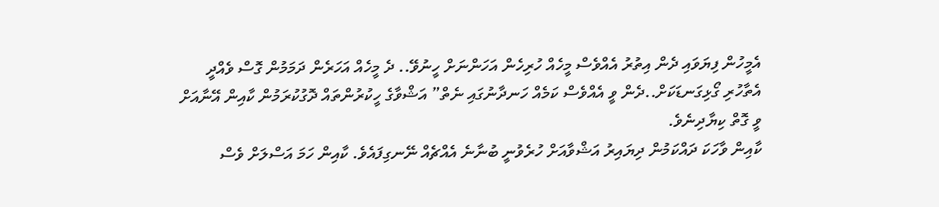އެމީހުން ފިޔަވައި ދެން އިތުރު އެއްވެސް މީހެއް ހުރިހެން އަހަންނަށް ހީނުވޭ.. ދެ މީހެއް އަހަރެން ދަމަމުން ގޮސް ވެއްދީ އެތާހުރި ގޯޅިގަނޑަކަށް..ދެން ވީ އެއްވެސް ކަމެއް ހަނދާނުގައި ނެތް” އަޝްވާގެ ހީކުރުންތައް ދޮގުކުރަމުން ކާއިން އޭނާއަށް ވީ ގޮތް ކިޔާދިނެވެ.
ކާއިން ވާހަކަ ދައްކަމުން ދިޔައިރު އަޝްވާއަށް ހުރެވުނީ ބުނާނެ އެއްޗެއް ނޭނގިފައެވެ. ކާއިން ހަމަ އަސްލަށް ވެސް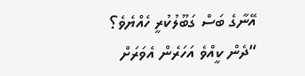އޭނާގެ ބަސް ގަބޫލުކުރީ ހެއްޔެވެ؟
“ދެން ކީއްވެ އަހަރެން އެވަރަށް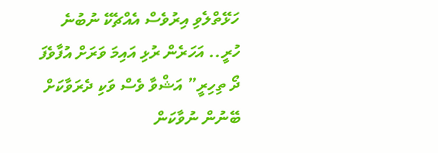ހަޅޭތްލެވި އިރުވެސް އެއްޗެކޭ ނުބުނެ ހުރީ.. އަހަރެން ރުޅި އައިމަ ވަރަށް އުފާވެފަ ދޯ ތިހިރީ” އަޝްވާ ވެސް ވަކި ދެރަވާކަށް ބޭނުން ނުވާކަން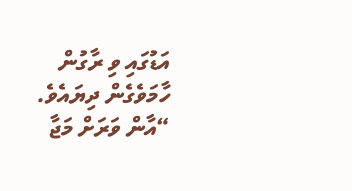އަޑުގައި ވި ރާގުން ހާމަވެގެން ދިޔައެވެ.
“އާން ވަރަށް މަޖާ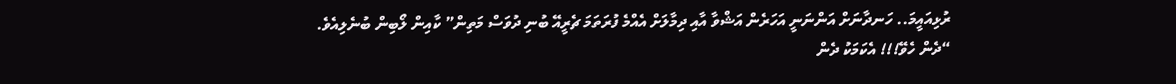ރުޅިއައީމަ.. ހަނދާނަށް އަންނަނީ އަހަރެން އަޝްވާ އާއި ދިމާލަށް އެއްމެ ފުރަތަމަ ޗެރީއޭ ބުނި ދުވަސް މަތިން” ކާއިން ލޯބިން ބުނެލިއެވެ.
“ދެން ހެވޭ!!! އެކަމަކު ދެން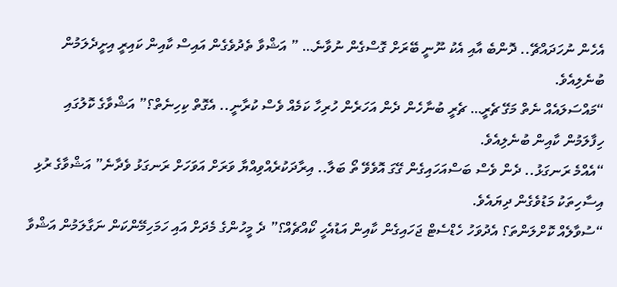އެހެން ނުހަދައްޗޭ.. ދޮންބެ އާއި އެކު ނޫނީ ބޭރަށް ގޮސްގެން ނުވާނެ… ” އަޝްވާ ތެދުވެގެން އައިސް ކާއިން ކައިރީ އިށީދެލަމުން ބުނެލިއެވެ.
“މައްސަލައެއް ނެތް މަގޭ ޗެރީ… ޗެރީ ބުނާހެން ދެން އަހަރެން ހުރިހާ ކަމެއް ވެސް ކުރާނީ.. އެގޮތް ކިހިނެތް؟” އަޝްވާގެ ކޮލުގައި ހިފާލަމުން ކާއިން ބުނެލިއެވެ.
“އެއްމެ ރަނގަޅު.. ދެން ވެސް ބަސްއަހައިގެން ގޭގަ އޮވެވޭ ތޯ ބަލާ.. އިރާދަކުރެއްވިއްޔާ ވަރަށް އަވަހަށް ރަނގަޅު ވެދާނެ” އަޝްވާގެ ރުޅި އިސާހިތަކު މަޑުވެގެން ދިޔައެވެ.
“ސުވާލެއް ކޮށްލަންތަ؟ އެދުވަހު ހެޑްސެޓް ޖަހައިގެން ކާއިން އަޑުއެހީ ކޯއްޗެއް؟” ދެ މީހުންގެ މެދަށް އައި ހަމަހިމޭންކަން ނަގާލަމުން އަޝްވާ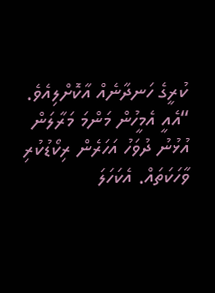ކުރީގެ ހަނދާނެއް އާކޮށްލިއެވެ.
“އެއީ އެމީހުން މަންމަ މަރާލަން އުޅުނު ދުވަހު އަހަރެން ރިކޯޑުކުރި ވާހަކަތައް. އެކަހަލަ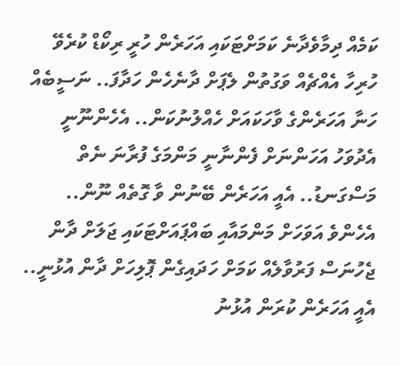ކަމެއް ދިމާވެދާނެ ކަމަށްޓަކައި އަހަރެން ހުރީ ރިކޯޑް ކުރެވޭ ހުރިހާ އެއްޗެއް ވަގުތުން ލެޕަށް ދާނެހެން ހަދާފަ.. ނަސީބެއް ހަނާ އަހަރެންގެ ވާހަކައަށް ހެއްލުނުކަން.. އެހެންނޫނީ އެދުވަހު އަހަންނަށް ފެންނާނީ މަންމަގެ ފުރާނަ ނެތް މަސްގަނޑު.. އެއީ އަހަރެން ބޭނުން ވާ ގޮތެއް ނޫން.. އެހެންވެ އަވަހަށް މަންމައާއި ބައްޕައަށްޓަކައި ޖަލަށް ދާން ޖެހުނަސް ފަރުވާލެއް ކަމަށް ހަދައިގެން ޕޮލިހަށް ދާން އުޅުނީ.. އެއީ އަހަރެން ކުރަން އުޅުނު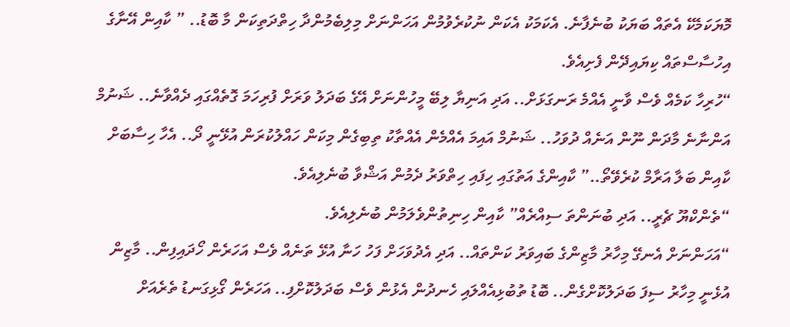މޮޔަކަމެކޭ އެތައް ބަޔަކު ބުނެފާނެ. އެކަމަކު އެކަން ނުކުރެވުމުން އަހަންނަށް މިލިބެމުންދާ ހިތްދަތިކަން މާ ބޮޑު.. ” ކާއިން އޭނާގެ އިހުސާސްތައް ކިޔައިދޭން ފެށިއެވެ.
“ހުރިހާ ކަމެއް ވެސް ވާނީ އެއްމެ ރަނގަޅަށް.. އަދި އަނިޔާ ލިބޭ މީހުންނަށް އޭގެ ބަދަލު ވަރަށް ފުރިހަމަ ގޮތެއްގައި ދެއްވާނެ.. ޝަނުމް އަންނާނެ މާދަން ނޫން އަނެއް ދުވަހު.. ޝަނުމް އައިމަ އެއްމެން އެއްތާކު ތިބިގެން މިކަން ހައްލުކުރަން އުޅޭނީ ދޯ.. އެހާ ހިސާބަށް ކާއިން ބަލާ އަރާމް ކުރެވޭތޯ..” ކާއިންގެ އަތުގައި ހިފައި ހިތްވަރު ދެމުން އަޝްވާ ބުނެލިއެވެ.
“ތެންކްޔޫ ޗެރީ.. އަދި ބުނަންތަ ސިއްރެއް” ކާއިން ހިނިތުންވެލަމުން ބުނެލިއެވެ.
“އަހަންނަށް އެނގޭ މިހާރު މާޒިންގެ ބައިވަރު ކަންތައް.. އަދި އެދުވަހަށް ފަހު ހަނާ އުޅޭ ތަނެއް ވެސް އަހަރެން ހޯދައިފިން.. މާޒިން އުޅެނީ މިހާރު ސިފަ ބަދަލުކޮށްގެން.. ބޮޑު ތުބުޅިއެއްލައި ހެނދުން އެޅުން ވެސް ބަދަލުކޮށްފި.. އަހަރެން ގޯޅިގަނޑު ތެރެއަށް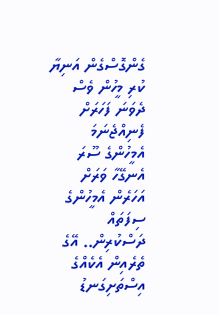ގެންގޮސްގެން އަނިޔާ ކުރި މީހުން ވެސް ދެވަނަ ފަހަރަށް ފެނިއްޖެނަމަ އެމީހުންގެ ސޫރަ އެނގޭހާ ވަރަށް އަހަރެން އެމީހުންގެ ސިފަތައް ދަސްކުރިން.. އޭގެ ތެރެއިން އެކެއްގެ އިސްތަށިގަނޑު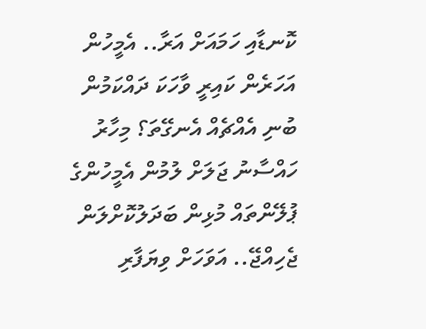ކޮނޑާއި ހަމައަށް އަރާ.. އެމީހުން އަހަރެން ކައިރީ ވާހަކަ ދައްކަމުން ބުނި އެއްޗެއް އެނގޭތަ؟ މިހާރު ހައްސާނު ޖަލަށް ލުމުން އެމީހުންގެ ޕުލޭންތައް މުޅިން ބަދަލުކޮށްލަން ޖެހިއްޖޭ.. އަވަހަށް ވިޔަފާރި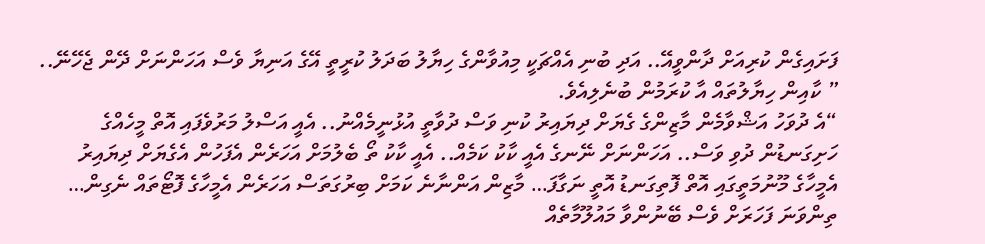ފަށައިގެން ކުރިއަށް ދާންވީއޭ.. އަދި ބުނި އެއްޗަކީ މިއުވާންގެ ހިޔާލު ބަދަލު ކުރީތީ އޭގެ އަނިޔާ ވެސް އަހަންނަށް ދޭން ޖެހޭނޭ.. ” ކާއިން ހިޔާލުތައް އާ ކުރަމުން ބުނެލިއެވެ.
“އެ ދުވަހު އަޝްވާމެން މާޒިންގެ ގެޔަށް ދިޔައިރު ކުނި ވަސް ދުވާތީ އުޅުނީމެއްނު.. އެއީ އަސްލު މަރުވެފައި އޮތް މީހެއްގެ ހަށިގަނޑުން ދުވި ވަސް.. އަހަންނަށް ނޭނގެ އެއީ ކާކު ކަމެއް.. އެއީ ކާކު ތޯ ބެލުމަށް އަހަރެން އެފަހުން އެގެޔަށް ދިޔައިރު އެމީހާގެ މޫނުމަތީގައި އޮތް ފޮތިގަނޑު އޮތީ ނަގާފަ… މާޒިން އަންނާނެ ކަމަށް ބިރުގަތަސް އަހަރެން އެމީހާގެ ފޮޓޯތައް ނެގިން… ތިންވަނަ ފަހަރަށް ވެސް ބޭނުންވާ މައުލޫމާތެއް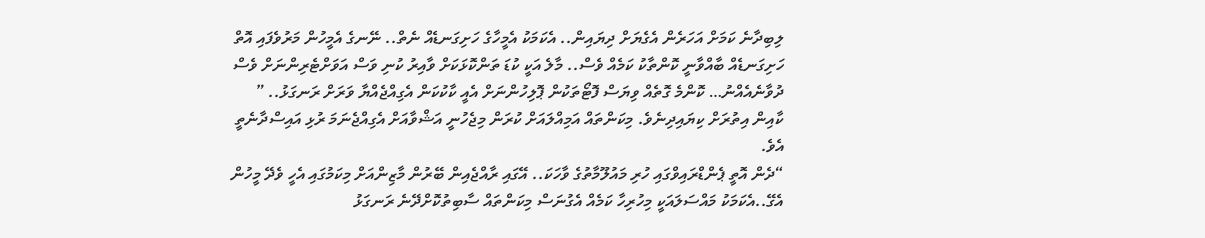ލިބިދާނެ ކަމަށް އަހަރެން އެގެޔަށް ދިޔައިން.. އެކަމަކު އެމީހާގެ ހަށިގަނޑެއް ނެތް.. ނޭނގެ އެމީހުން މަރުވެފައި އޮތް ހަށިގަނޑެއް ބާއްވާނީ ކޮންތާކު ކަމެއް ވެސް.. މާލެ އަކީ ކުޑަ ތަންކޮޅަކަށް ވާއިރު ކުނި ވަސް އަވަށްޓެރިންނަށް ވެސް ދުވާނެއެއްނު… ކޮންމެ ގޮތެއް ވިޔަސް ފޮޓޯތަކުން ޕޮލިހުންނަށް އެއީ ކާކުކަން އެގިއްޖެއްޔާ ވަރަށް ރަނގަޅު.. ” ކާއިން އިތުރަށް ކިޔައިދިނެވެ. މިކަންތައް އަމިއްލައަށް ކުރަން މިޖެހުނީ އަޝްވާއަށް އެގިއްޖެނަމަ ރުޅި އައިސްދާނެތީ އެވެ.
“ދެން އޮތީ ޕެންޑްރައިވްގައި ހުރި މައުލޫމާތުގެ ވާހަކަ.. އޭގައި ރާއްޖެއިން ބޭރުން މާޒިންއަށް މިކަމުގައި އެހީ ވެދޭ މީހުން އެގޭ..އެކަމަކު މައްސަލައަކީ މިހުރިހާ ކަމެއް އެގުނަސް މިކަންތައް ސާބިތުކޮށްދޭނެ ރަނގަޅު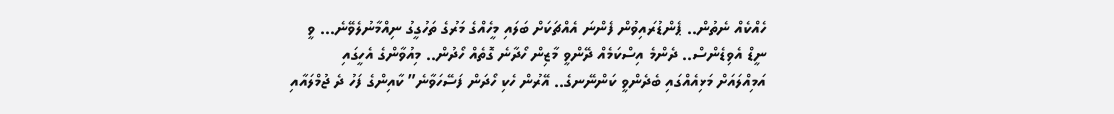ހެއްކެއް ނެތުން.. ޕެންޑުރައިވުން ފެންނަ އެއްޗަކަށް ބަލައި މީހެއްގެ މަރުގެ ތަހުގީގު ނިއްމާނުލެވޭނެ… ވީ ނީޑް އެވިޑެންސް.. ދެންމެ އިސްކަމެއް ދޭންވީ މާޒިން ހޯދާނެ ގޮތެއް ހޯދުން.. މިއުވާންގެ އެހީގައި އަމިއްލައަށް މަޅިއެއްގައި ބެދެންވީ ކަންނޭނގެ.. އޭރުން ހެކި ހޯދަން ފަސޭހަވާނެ” ކާއިންގެ ފަހު ދެ ޖުމްލައާއި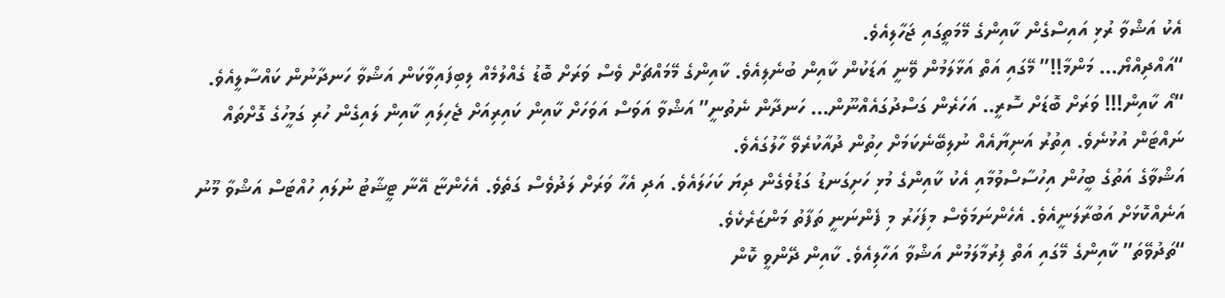އެކު އަޝްވާ ރުޅި އައިސްގެން ކާއިންގެ މޭމަތީގައި ޖަހާލިއެވެ.
“އައްދިއްޔޯ… މަންމާ!!” މޭގައި އަތް އަޅާލަމުން ވޭނީ އަޑަކުން ކާއިން ބުނެލިއެވެ. ކާއިންގެ މޭމައްޗަށް ވެސް ވަރަށް ބޮޑު ގެއްލުމެއް ލިބިފައިވާކަން އަޝްވާ ހަނދާނުން ކައްސާލީއެވެ.
“އޯ ކާއިން!!! ވަރަށް ބޮޑަށް ސޮރީ.. އަހަރެން ގަސްދުގައެއްނޫން… ހަނދާން ނެތުނީ” އަޝްވާ އަވަސް އަވަހަށް ކާއިން ކައިރިއަށް ޖެހިލައި ކާއިން ލައިގެން ހުރި ގަމީހުގެ ގޮށްތައް ނައްޓަން އުޅުނެވެ. އިތުރު އަނިޔާއެއް ނުލިބޭނެކަމަށް ހިތުން ދުއާކުރެވޭ ހާލުގައެވެ.
އަޝްވާގެ އަތުގެ ބީހުން އިހުސާސްވުމާއި އެކު ކާއިންގެ މުޅި ހަށިގަނޑު ގަޑުވެގެން ދިޔަ ކަހަލައެވެ. އަދި އެހާ ވަރަށް ލަދުވެސް ގަތެވެ. އެހެންޏާ އޭނާ ޓީޝާޓު ނުލައި ހުއްޓަސް އަޝްވާ މޫނު އަނެއްކޮޅަށް އަބުރާލަނީއެވެ. އެހެންނަމަވެސް މިފަހަރު މި ފެންނަނީ ތަފާތު މަންޒަރެކެވެ.
“ތަދުވޭތަ” ކާއިންގެ މޭގައި އަތް ފިރުމާލަމުން އަޝްވާ އަހާލިއެވެ. ކާއިން ދޭންވީ ކޮން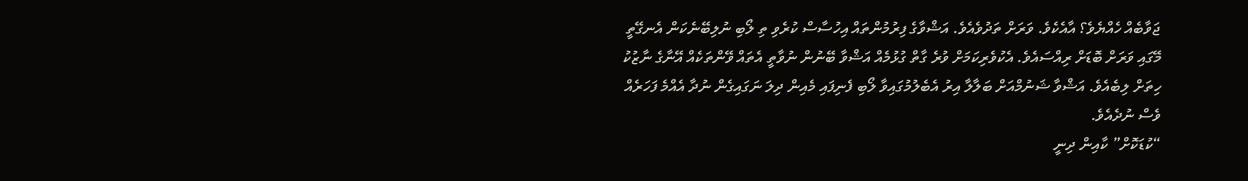ޖަވާބެއް ހެއްޔެވެ؟ އާއެކެވެ. ވަރަށް ތަދުވެއެވެ. އަޝްވާގެ ފިރުމުންތައް އިހުސާސް ކުރެވި ތި ލޯބި ނުލިބޭނެކަން އެނގޭތީ މޭގައި ވަރަށް ބޮޑަށް ރިއްސައެވެ. އެކުވެރިކަމަށް ވުރެ ގާތް ގުޅުމެއް އަޝްވާ ބޭނުން ނުވާތީ އެތައް ވޭންތަކެއް އޭނާގެ ނާޒުކު ހިތަށް ލިބެއެވެ. އަޝްވާ ޝަނުމްއަށް ބަލާލާ އިރު އެބެލުމުގައިވާ ލޯބި ފެނިފައި މެއިން ދިލަ ނަގައިގެން ނުދާ އެއްމެ ފަހަރެއް ވެސް ނުދެއެވެ.
“ކުޑަކޮށް” ކާއިން ދިނީ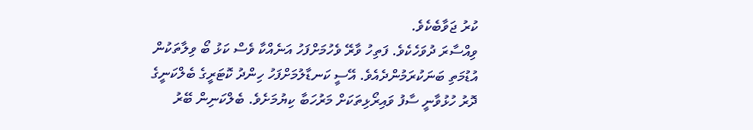ކުރު ޖަވާބެކެވެ.
ވިއްސާރަ ދުވަހެކެވެ. ފަތިހު ވާރޭ ވެހުމަށްފަހު އަނެއްކާ ވެސް ކަޅު ބޯ ވިލާތަކުން އުޑުމަތި ބަނަކުރަމުންދެއެވެ. އޭސީ ކަނޑާލުމަށްފަހު ހިންދު ކޮޓަރީގެ ބެލްކަނީގެ ދޮރު ހުޅުވާނީ ސާފު ވައިރޯޅިތަކަށް މަރުހަބާ ކިޔުމަށެވެ. ބެލްކަނިން ބޭރު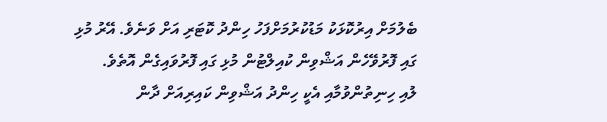ބެލުމަށް އިރުކޮޅަކު މަޑުކުރުމަށްފަހު ހިންދު ކޮޓަރި އަށް ވަނެވެ. އޭރު މުޅި ގައި ފޮރުވޭހެން އަޝްވިން ކުއިލްޓުން މުޅި ގައި ފޮރުވައިގެން އޮތެވެ.
ލުއި ހިނިތުންވުމާއި އެކީ ހިންދު އަޝްވިން ކައިރިއަށް ދާން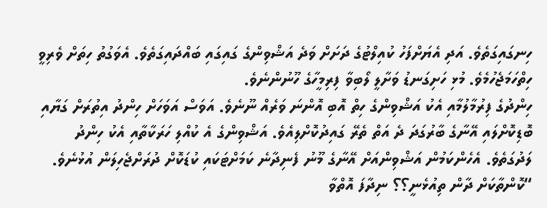ހިނގައިގަތެވެ. އަދި އެޔަށްފަހު ކުއިލްޓުގެ ދަށަށް ވަދެ އަޝްވިންގެ ގައިގައި ބައްދައިގަތެވެ. އެވަގުތު ހިތަށް ވެރިވީ ހިތްހަމަޖެހުމެވެ. މުޅި ހަށިގަނޑު ވަށާލީ ލޯބިވާ ފިރިމީހާގެ ހޫނުންނެވެ.
ހިންދުގެ ފިރުމާލުމާއި އެކު އަޝްވިންގެ ހިތް އޮބި އޮންނަ ވަރެއް ނޫނެވެ. އަވަސް އަވަހަށް ހިންދު އިތުރަށް ގަޔާއި ބޮޑިކޮށްލައި އޭނާގެ ބާރުގަދަ ދެ އަތް ތެރޭ ގައިދުކޮށްލިއެވެ. އަޝްވިންގެ އެ ކުއްލި ހަރަކާތާއި އެކު ހިންދު ލަދުގަތެވެ. އެހެންކަމުން އަޝްވިންއަށް އޭނާގެ މޫނު ފެނިދާނެ ކަމަށްޓަކައި ކުޑަކޮށް ދުރަށްޖެހިލަން އުޅުނެވެ.
“ކޮންތާކަށް ދާން ތިއުޅެނީ؟؟ ނިދާފަ އޮތްވާ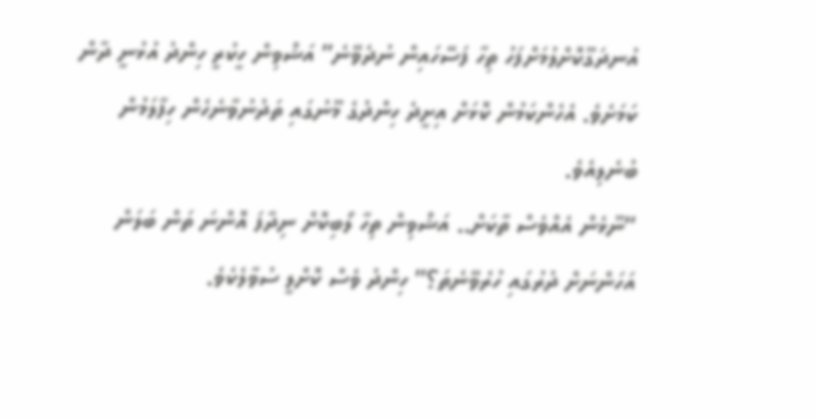އުނދަގޫކޮށްލުމަށްފަހު ތިހާ ފަސޭހައިން ނުދެވޭނެ” އަޝްވިން ހީކުރީ ހިންދު އުޅުނީ ދާން ކަމަށެވެ. އެހެންކަމުން ކޮޅަށް އިށީދެ ހިންދުގެ މޫނުގައި ތަދުނުވާނެހެން ހިފާލަމުން ބުނެލިއެވެ.
“ނޫޅެން އެއްވެސް ތާކަށް.. އަޝްވިން ތިހާ ލޯބިކޮށް ނިދާފަ އޮންނަ ތަން ބަލަން އަހަންނަށް ދުރުގައި ހުރެވޭނެތަ؟” ހިންދު ވެސް ކޮށްލީ ސުވާލެކެވެ.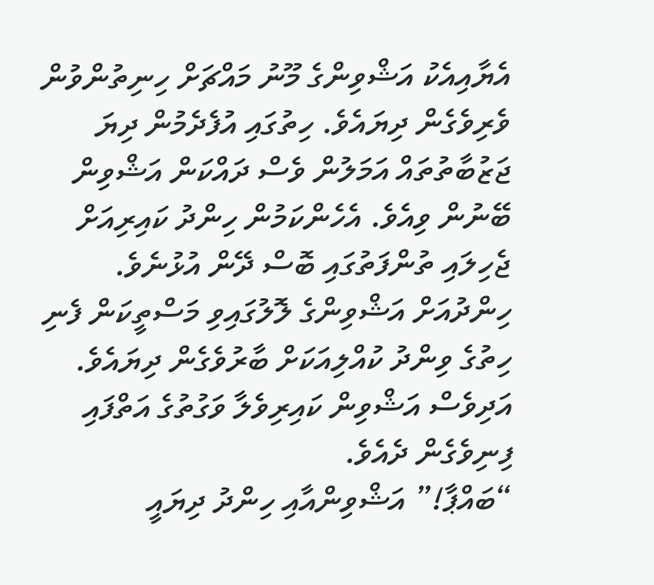އެޔާއިއެކު އަޝްވިންގެ މޫނު މައްޗަށް ހިނިތުންވުން ވެރިވެގެން ދިޔައެވެ. ހިތުގައި އުފެދެމުން ދިޔަ ޖަޒުބާތުތައް އަމަލުން ވެސް ދައްކަން އަޝްވިން ބޭނުން ވިއެވެ. އެހެންކަމުން ހިންދު ކައިރިއަށް ޖެހިލައި ތުންފަތުގައި ބޮސް ދޭން އުޅުނެވެ.
ހިންދުއަށް އަޝްވިންގެ ލޮލުގައިވި މަސްތީކަން ފެނި ހިތުގެ ވިންދު ކުއްލިއަކަށް ބާރުވެގެން ދިޔައެވެ. އަދިވެސް އަޝްވިން ކައިރިވެލާ ވަގުތުގެ އަތްފައި ފިނިވެގެން ދެއެވެ.
“ބައްޕާ!” އަޝްވިންއާއި ހިންދު ދިޔައީ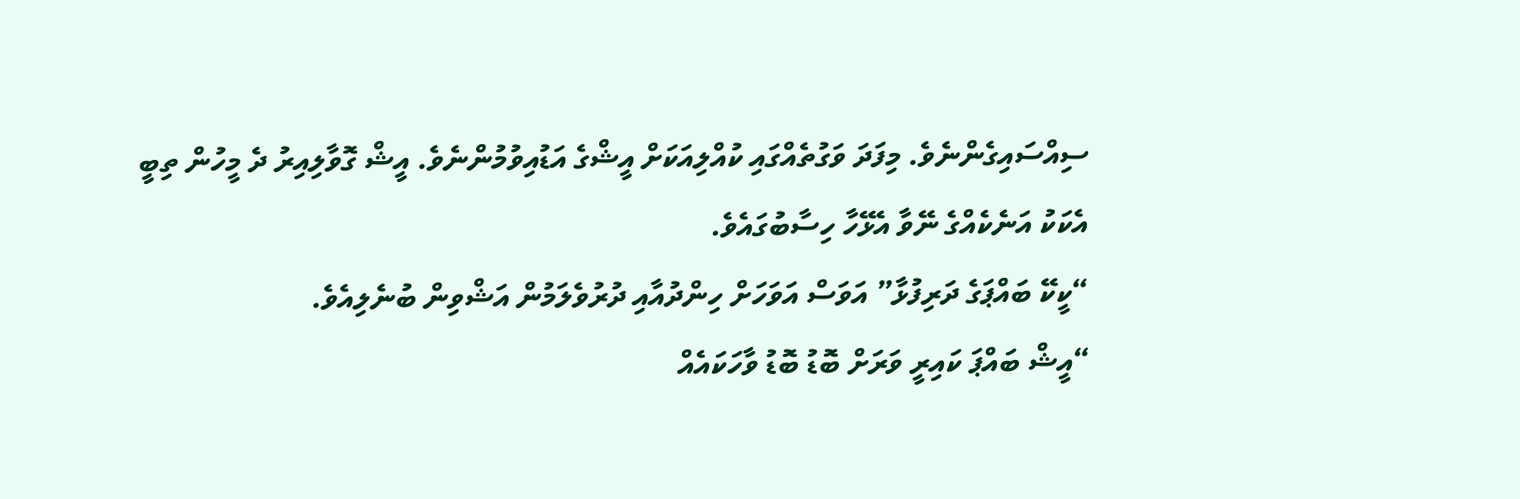ސިއްސައިގެންނެވެ. މިފަދަ ވަގުތެއްގައި ކުއްލިއަކަށް އީޝްގެ އަޑުއިވުމުންނެވެ. އީޝް ގޮވާލިއިރު ދެ މީހުން ތިބީ އެކަކު އަނެކެއްގެ ނޭވާ އެޅޭހާ ހިސާބުގައެވެ.
“ކީކޭ ބައްޕަގެ ދަރިފުޅާ” އަވަސް އަވަހަށް ހިންދުއާއި ދުރުވެލަމުން އަޝްވިން ބުނެލިއެވެ.
“އީޝް ބައްޕަ ކައިރީ ވަރަށް ބޮޑު ބޮޑު ވާހަކައެއް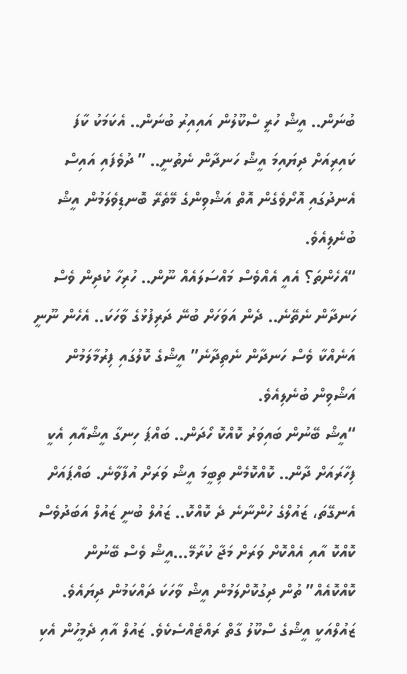ބުނަން.. އީޝް ހުރީ ސްކޫލުން އައިއިރު ބުނަން.. އެކަމަކު ކާފަ ކައިރިއަށް ދިޔައިމަ އީޝް ހަނދާން ނެތުނީ.. ” ދުވެފައި އައިސް އެނދުގައި އޮށޯވެގެން އޮތް އަޝްވިންގެ މޭތެރޭ ބޮނޑިވެލަމުން އީޝް ބުނެލިއެވެ.
“އެހެންތަ؟ އެއީ އެއްވެސް މައްސަލައެއް ނޫން.. ހުރިހާ ކުދިން ވެސް ހަނދާން ނެތޭނެ.. ދެން އަވަހަށް ބުނޭ ދަރިފުޅުގެ ވާހަކަ.. އެހެން ނޫނީ އަނެއްކާ ވެސް ހަނދާން ނެތިދާނެ” އީޝްގެ ކޮލުގައި ފިރުމާލަމުން އަޝްވިން ބުނެލިއެވެ.
“އީޝް ބޭނުން ބައިވަރު ކޮއްކޮ ހޯދަން.. ބައްޕަ ހިނގާ އީޝްއާއި އެކީ ފިހާރައަށް ދާން.. ކޮއްކޮމެން ތިބީމަ އީޝް ވަރަށް އުފާވާނެ. ބައްޕައަށް އެނގޭތަ، ޒައުލްގެ ހުންނާނެ ދެ ކޮއްކޮ.. ޒައުލް ބުނީ ޒައުލް އަބަދުވެސް ކޮއްކޮ އާއި އެއްކޮށް ވަރަށް މަޖާ ކުރާމޭ…އީޝް ވެސް ބޭނުން ކޮއްކޮއެއް” ތުން ދިގުކޮށްލަމުން އީޝް ވާހަކަ ދައްކަމުން ދިޔައެވެ. ޒައުލްއަކީ އީޝްގެ ސްކޫލު ގާތް ރައްޓެއްސެކެވެ. ޒައުލް އާއި ދެމީހުން އެކި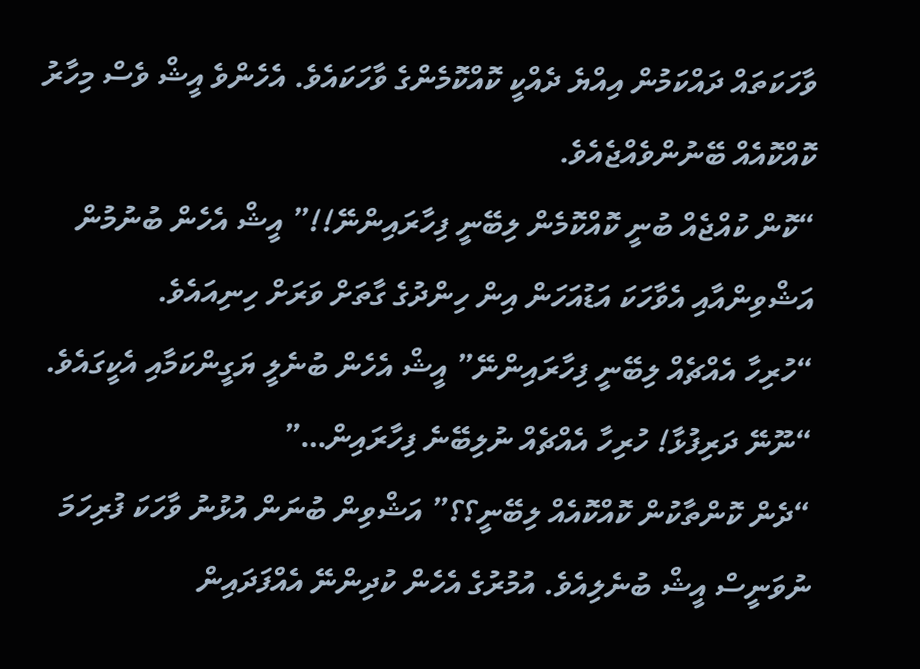ވާހަކަތައް ދައްކަމުން އިއްޔެ ދެއްކީ ކޮއްކޮމެންގެ ވާހަކައެވެ. އެހެންވެ އީޝް ވެސް މިހާރު ކޮއްކޮއެއް ބޭނުންވެއްޖެއެވެ.
“ކޮން ކުއްޖެއް ބުނީ ކޮއްކޮމެން ލިބޭނީ ފިހާރައިންނޭ!!” އީޝް އެހެން ބުނުމުން އަޝްވިންއާއި އެވާހަކަ އަޑުއަހަން އިން ހިންދުގެ ގާތަށް ވަރަށް ހިނިއައެވެ.
“ހުރިހާ އެއްޗެއް ލިބޭނީ ފިހާރައިންނޭ” އީޝް އެހެން ބުނެލީ ޔަގީންކަމާއި އެކީގައެވެ.
“ނޫނޭ ދަރިފުޅާ! ހުރިހާ އެއްޗެއް ނުލިބޭނެ ފިހާރައިން…”
“ދެން ކޮންތާކުން ކޮއްކޮއެއް ލިބޭނީ؟؟” އަޝްވިން ބުނަން އުޅުނު ވާހަކަ ފުރިހަމަ ނުވަނީސް އީޝް ބުނެލިއެވެ. އުމުރުގެ އެހެން ކުދިންނޭ އެއްފަދައިން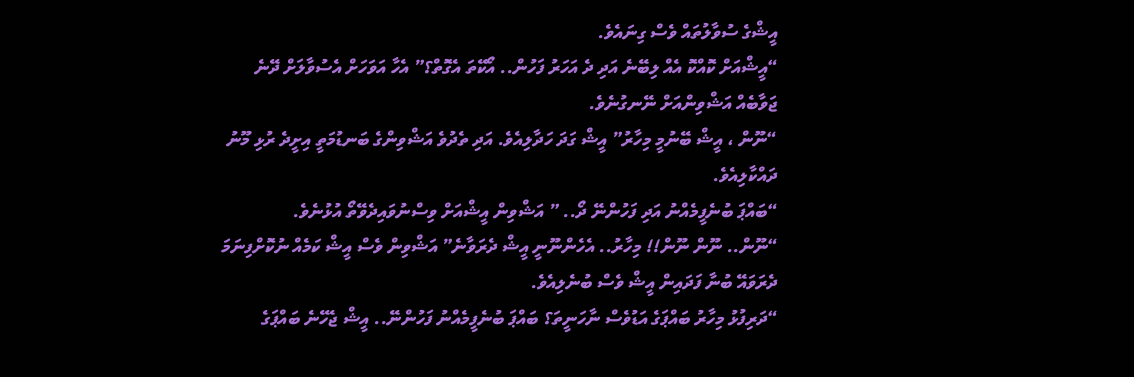އީޝްގެ ސުވާލުތައް ވެސް ގިނައެވެ.
“އީޝްއަށް ކޮއްކޮ އެއް ލިބޭނެ އަދި ދެ އަހަރު ފަހުން.. އޯކޭތަ އެގޮތް؟” އެހާ އަވަހަށް އެސުވާލަށް ދޭނެ ޖަވާބެއް އަޝްވިންއަށް ނޭނގުނެވެ.
“ނޫން ، އީޝް ބޭނުމީ މިހާރު” އީޝް ގަދަ ހަދާލިއެވެ. އަދި ތެދުވެ އަޝްވިންގެ ބަނޑުމަތީ އިށީދެ ރުޅި މޫނު ދައްކާލިއެވެ.
“ބައްޕަ ބުނެފީމެއްނު އަދި ފަހުންނޭ ދޯ.. ” އަޝްވިން އީޝްއަށް ވިސްނުވައިދެވޭތޯ އުޅުނެވެ.
“ނޫން.. ނޫން ނޫން!! މިހާރު.. އެހެންނޫނީ އީޝް ދެރަވާނެ” އަޝްވިން ވެސް އީޝް ކަމެއް ނުކޮށްފިނަމަ ދެރަވައޭ ބުނާ ފަދައިން އީޝް ވެސް ބުނެލިއެވެ.
“ދަރިފުޅު މިހާރު ބައްޕަގެ އަޑުވެސް ނާހަނީތަ؟ ބައްޕަ ބުނެފީމެއްނު ފަހުންނޭ.. އީޝް ޖެހޭނެ ބައްޕަގެ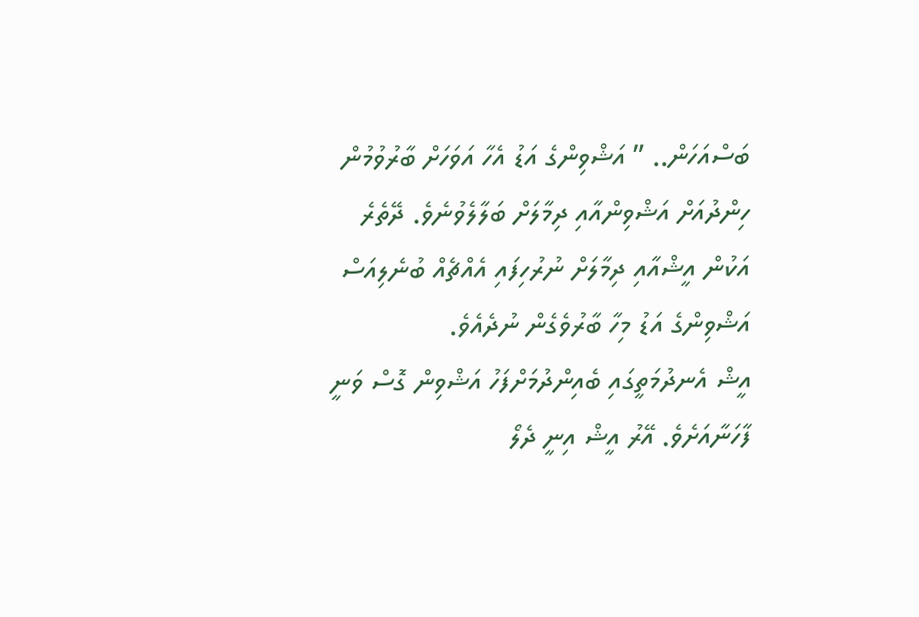ބަސްއަހަން.. ” އަޝްވިންގެ އަޑު އެހާ އަވަހަށް ބާރުވުމުން ހިންދުއަށް އަޝްވިންއާއި ދިމާލަށް ބަލާލެވުނެވެ. ދޭތެރެ އަކުން އީޝްއާއި ދިމާލަށް ނުރުހިފައި އެއްޗެއް ބުނެލިއަސް އަޝްވިންގެ އަޑު މިހާ ބާރުވެގެން ނުދެއެވެ.
އީޝް އެނދުމަތީގައި ބެއިންދުމަށްފަހު އަޝްވިން ގޮސް ވަނީ ފާހަނާއަށެވެ. އޭރު އީޝް އިނީ ދެލޯ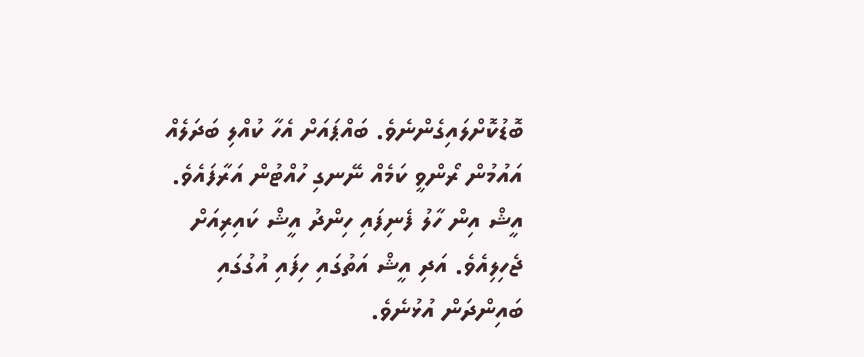ބޮޑުކޮށްލައިގެންނެވެ. ބައްޕައަށް އެހާ ކުއްލި ބަދަލެއް އައުމުން ރޯންވީ ކަމެއް ނޭނގި ހުއްޓުން އަރާފައެވެ. އީޝް އިން ހާލު ފެނިފައި ހިންދު އީޝް ކައިރިއަށް ޖެހިލިއެވެ. އަދި އީޝް އަތުގައި ހިފައި އުގުގައި ބައިންދަން އުޅުނެވެ.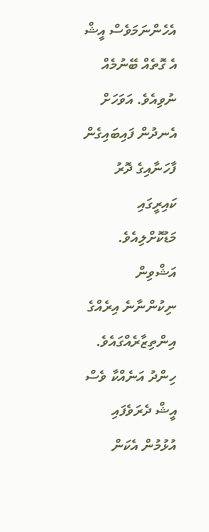އެހެންނަމަވެސް އީޝް އެ ގޮތެއް ބޭނުމެއް ނުވިއެވެ. އަވަހަށް އެނދުން ފައިބައިގެން ފާހަނާއިގެ ދޮރު ކައިރީގައި މަޑުކޮށްލިއެވެ. އަޝްވިން ނިކުންނާނެ އިރެއްގެ އިންތިޒާރެއްގައެވެ.
ހިންދު އަނެއްކާ ވެސް އީޝް ދެރަވެފައި އުޅުމުން އެކަން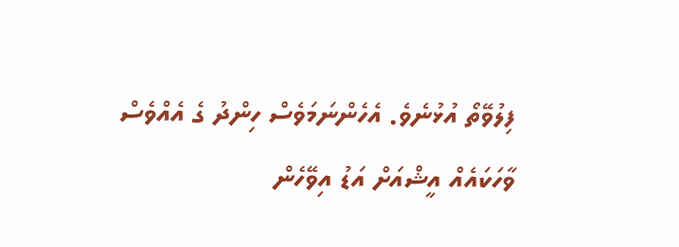ފިލުވޭތޯ އުޅުނެވެ. އެހެންނަމަވެސް ހިންދު ގެ އެއްވެސް ވާހަކައެއް އީޝްއަށް އަޑު އިވޭހެން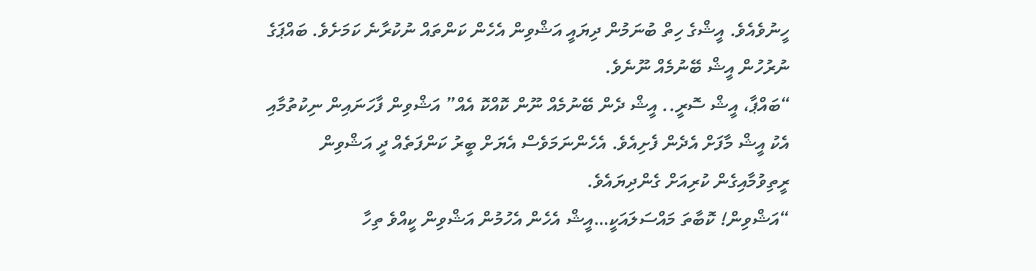ހީނުވެއެވެ. އީޝްގެ ހިތް ބުނަމުން ދިޔައީ އަޝްވިން އެހެން ކަންތައް ނުކުރާނެ ކަމަށެވެ. ބައްޕަގެ ނުރުހުން އީޝް ބޭނުމެއް ނޫނެވެ.
“ބައްޕާ، އީޝް ސޮރީ.. އީޝް ދެން ބޭނުމެއް ނޫން ކޮއްކޮ އެއް” އަޝްވިން ފާހަނައިން ނިކުތުމާއި އެކު އީޝް މާފަށް އެދެން ފެށިއެވެ. އެހެންނަމަވެސް އެޔަށް ބީރު ކަންފަތެއް ދީ އަޝްވިން ރީތިވުމާއިގެން ކުރިއަށް ގެންދިޔައެވެ.
“އަޝްވިން! ކޮބާތަ މައްސަލައަކީ…އީޝް އެހެން އެހުމުން އަޝްވިން ކީއްވެ ތިހާ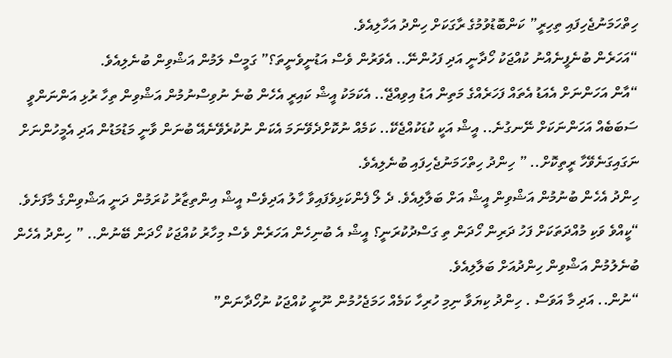ހިތްހަމަނުޖެހިފައި ތިހިރީ” ކަންބޮޑުވުމުގެ ރާގަކަށް ހިންދު އަހާލިއެވެ.
“އަހަރެން ބުނެފީނެއްނު ކުއްޖަކު ހޯދާނީ އަދި ފަހުންނޭ.. އެވަރުން ވެސް އަޑުނީވެނީތަ؟” ގަމީސް ލަމުން އަޝްވިން ބުނެލިއެވެ.
“އާން އަހަންނަށް އެއަޑު އެތައް ފަހަރެއްގެ މަތިން އަޑު އިވިއްޖޭ.. އެކަމަކު އީޝް ކައިރީ އެހެން ބުނެ ނުވިސްނުމުން އަޝްވިން ތިހާ ރުޅި އަންނަންވީ ސަބަބެއް އަހަންނަކަށް ނޭނގުނެ.. އީޝް އަކީ ކުޑަކުއްޖެކޭ.. ކަމެއް ނުކޮށްދެވޭނަމަ އެކަން ނުކުރެވޭނެއޭ ބުނަން ވާނީ މަޑުމަޑުން އަދި އެމީހުންނަށް ނަގައިގަނެވޭހާ ރީތިކޮށް.. ” ހިންދު ހިތްހަމަނުޖެހިފައި ބުނެލިއެވެ.
ހިންދު އެހެން ބުނުމުން އަޝްވިން އީޝް އަށް ބަލާލިއެވެ. ދެ ލޯ ފެންކަޅިވެފައިވާ ހާލު އަދިވެސް އީޝް އިންތިޒާރު ކުރަމުން ދަނީ އަޝްވިންގެ މާފަށެވެ.
“ކީއްވެ ވަކި މުއްދަތަކަށް ފަހު ދަރިން ހޯދަން ތި ގަސްދުކުރަނީ؟ އީޝް އެ ބުނިހެން އަހަރެން ވެސް މިހާރު ކުއްޖަކު ހޯދަން ބޭނުން.. ” ހިންދު އެހެން ބުނެލުމުން އަޝްވިން ހިންދުއަށް ބަލާލިއެވެ.
“ނުން.. އަދި މާ އަވަސް . ހިންދު ކިޔަވާ ނިމި ހުރިހާ ކަމެއް ހަމަޖެހުމުން ނޫނީ ކުއްޖަކު ނުހޯދާނަން”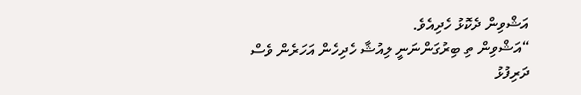އަޝްވިން ދެކޮޅު ހެދިއެވެ.
“އަޝްވިން ތި ބިރުގަންނަނީ ލިއުޝާ ހެދިހެން އަހަރެން ވެސް ދަރިފުޅު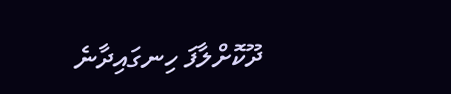ދޫކޮށްލާފަ ހިނގައިދާނެ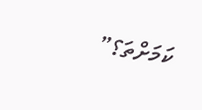ކަމަށްތަ؟”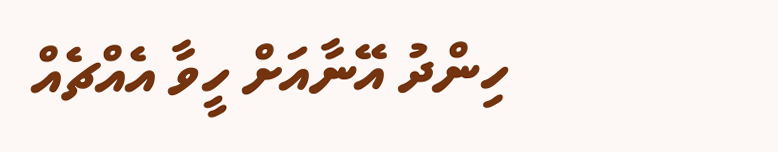ހިންދު އޭނާއަށް ހީވާ އެއްޗެއް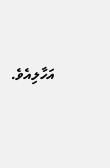އަހާލިއެވެ.